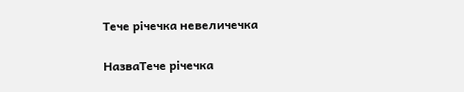Тече річечка невеличечка

НазваТече річечка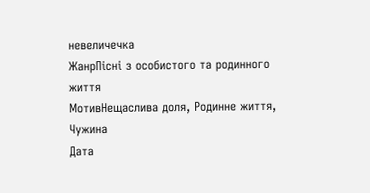невеличечка
ЖанрПісні з особистого та родинного життя
МотивНещаслива доля, Родинне життя, Чужина
Дата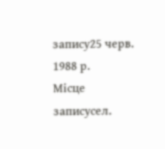запису25 черв. 1988 р.
Місце записусел.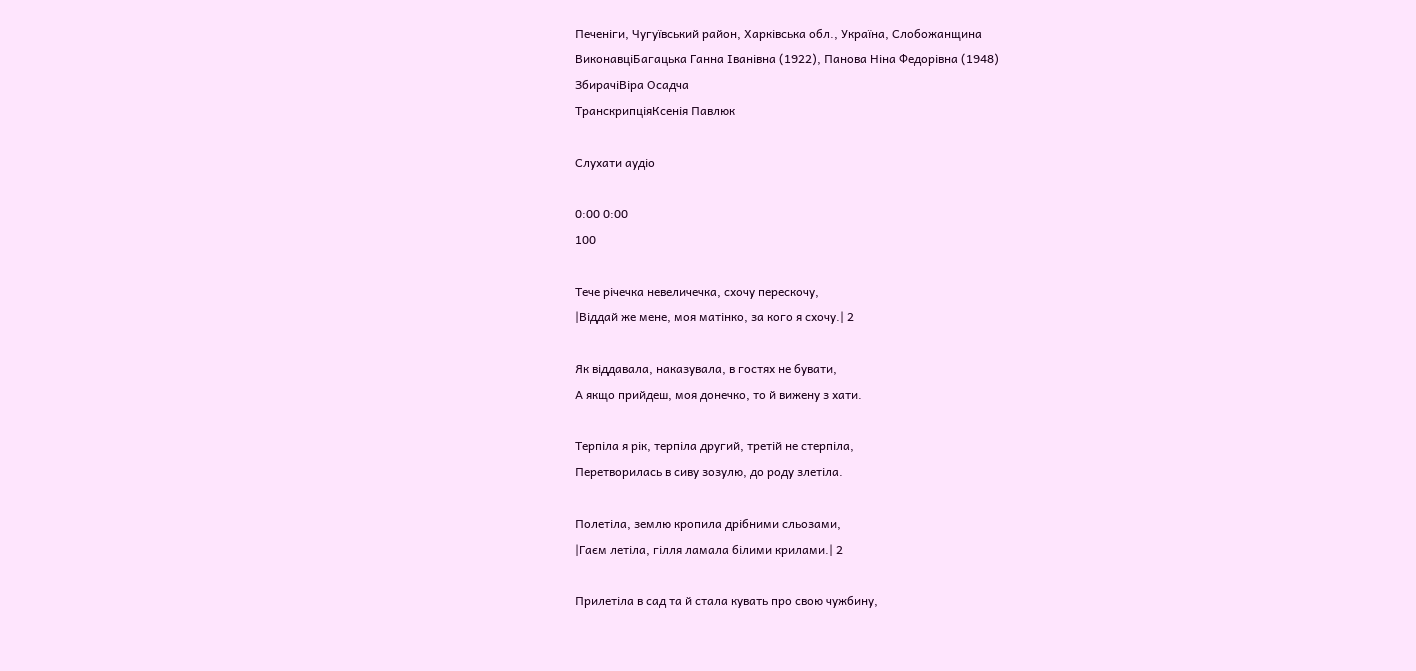Печеніги, Чугуївський район, Харківська обл., Україна, Слобожанщина
ВиконавціБагацька Ганна Іванівна (1922), Панова Ніна Федорівна (1948)
ЗбирачiВіра Осадча
ТранскрипціяКсенія Павлюк

Слухати аудіо

0:00 0:00
100

Тече річечка невеличечка, схочу перескочу,
|Віддай же мене, моя матінко, за кого я схочу.| 2

Як віддавала, наказувала, в гостях не бувати,
А якщо прийдеш, моя донечко, то й вижену з хати.

Терпіла я рік, терпіла другий, третій не стерпіла,
Перетворилась в сиву зозулю, до роду злетіла.

Полетіла, землю кропила дрібними сльозами,
|Гаєм летіла, гілля ламала білими крилами.| 2

Прилетіла в сад та й стала кувать про свою чужбину,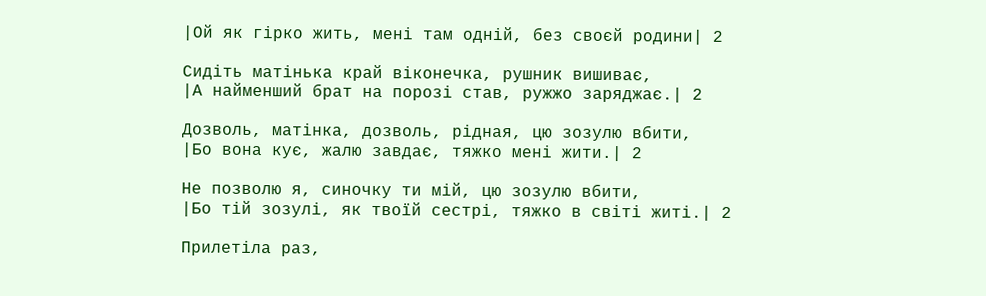|Ой як гірко жить, мені там одній, без своєй родини| 2

Сидіть матінька край віконечка, рушник вишиває,
|А найменший брат на порозі став, ружжо заряджає.| 2

Дозволь, матінка, дозволь, рідная, цю зозулю вбити,
|Бо вона кує, жалю завдає, тяжко мені жити.| 2

Не позволю я, синочку ти мій, цю зозулю вбити,
|Бо тій зозулі, як твоїй сестрі, тяжко в світі житі.| 2

Прилетіла раз,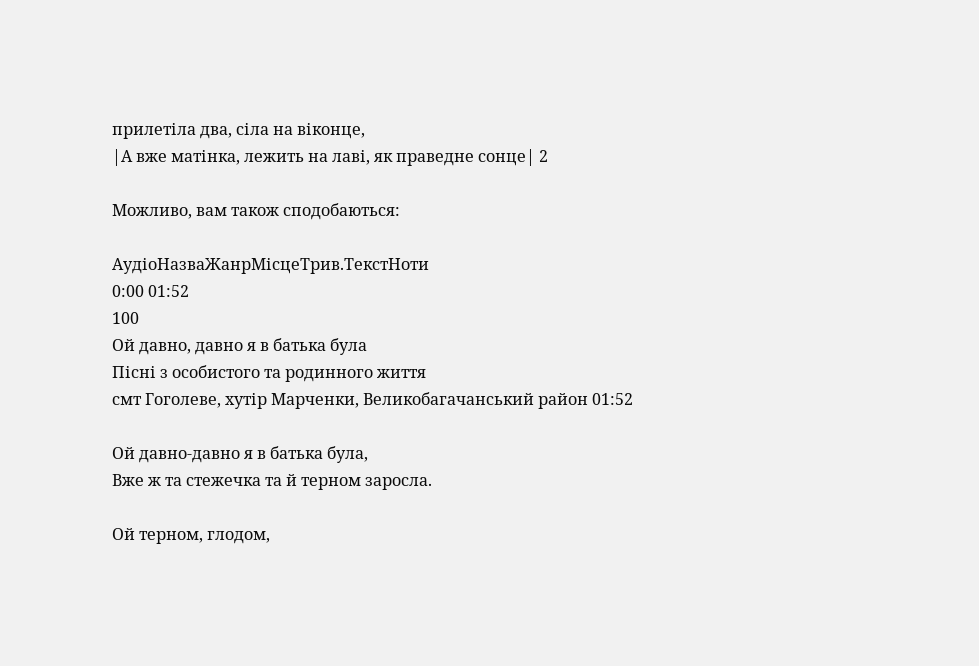прилетіла два, сіла на віконце,
|А вже матінка, лежить на лаві, як праведне сонце| 2

Можливо, вам також сподобаються:

АудіоНазваЖанрМісцеТрив.ТекстНоти
0:00 01:52
100
Ой давно, давно я в батька була
Пісні з особистого та родинного життя
смт Гоголеве, хутір Марченки, Великобагачанський район 01:52

Ой давно-давно я в батька була,
Вже ж та стежечка та й терном заросла.

Ой терном, глодом,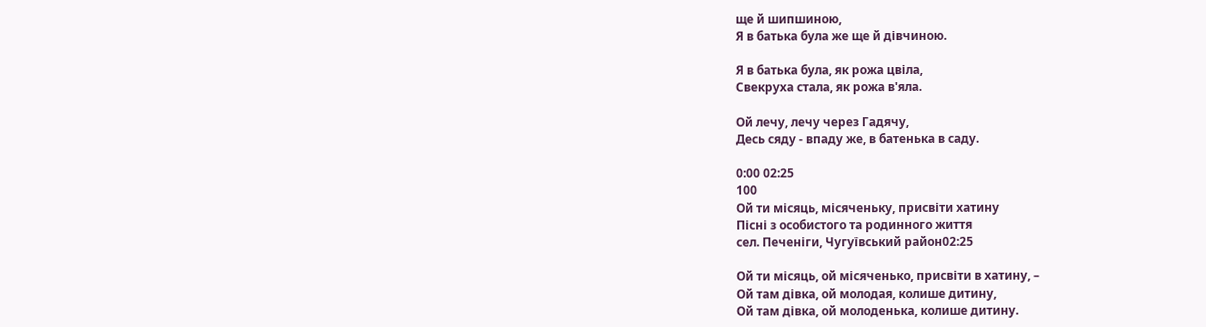ще й шипшиною,
Я в батька була же ще й дівчиною.

Я в батька була, як рожа цвіла,
Свекруха стала, як рожа в'яла.

Ой лечу, лечу через Гадячу,
Десь сяду - впаду же, в батенька в саду.

0:00 02:25
100
Ой ти місяць, місяченьку, присвіти хатину
Пісні з особистого та родинного життя
сел. Печеніги, Чугуївський район02:25

Ой ти місяць, ой місяченько, присвіти в хатину, –
Ой там дівка, ой молодая, колише дитину,
Ой там дівка, ой молоденька, колише дитину.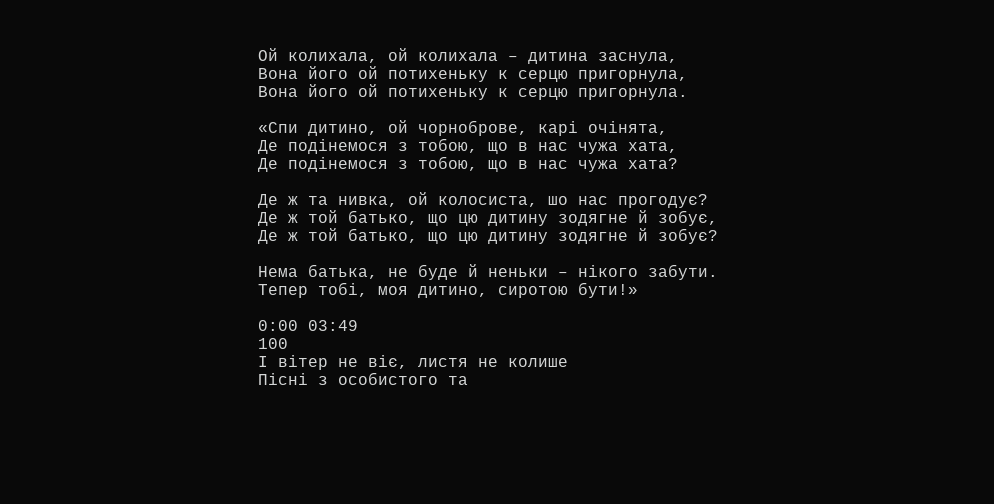Ой колихала, ой колихала – дитина заснула,
Вона його ой потихеньку к серцю пригорнула,
Вона його ой потихеньку к серцю пригорнула.

«Спи дитино, ой чорноброве, карі очінята,
Де подінемося з тобою, що в нас чужа хата,
Де подінемося з тобою, що в нас чужа хата?

Де ж та нивка, ой колосиста, шо нас прогодує?
Де ж той батько, що цю дитину зодягне й зобує,
Де ж той батько, що цю дитину зодягне й зобує?

Нема батька, не буде й неньки – нікого забути.
Тепер тобі, моя дитино, сиротою бути!»

0:00 03:49
100
І вітер не віє, листя не колише
Пісні з особистого та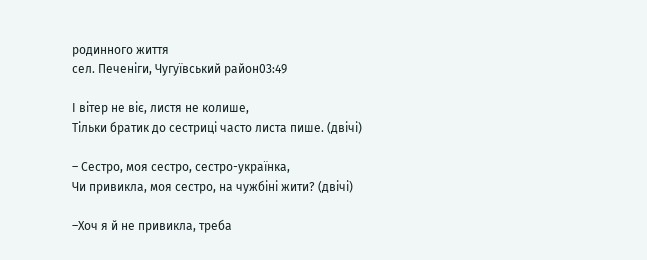родинного життя
сел. Печеніги, Чугуївський район03:49

І вітер не віє, листя не колише,
Тільки братик до сестриці часто листа пише. (двічі)

– Сестро, моя сестро, сестро-українка,
Чи привикла, моя сестро, на чужбіні жити? (двічі)

–Хоч я й не привикла, треба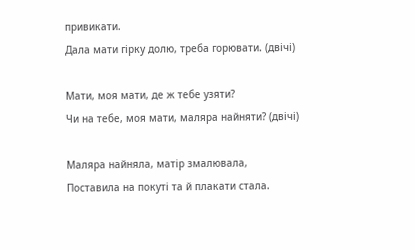привикати.
Дала мати гірку долю, треба горювати. (двічі)

Мати, моя мати, де ж тебе узяти?
Чи на тебе, моя мати, маляра найняти? (двічі)

Маляра найняла, матір змалювала,
Поставила на покуті та й плакати стала.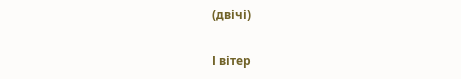(двічі)

І вітер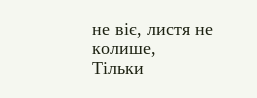не віє, листя не колише,
Тільки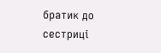братик до сестриці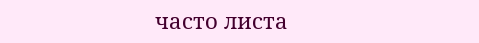часто листа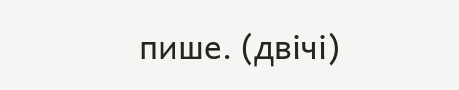пише. (двічі)